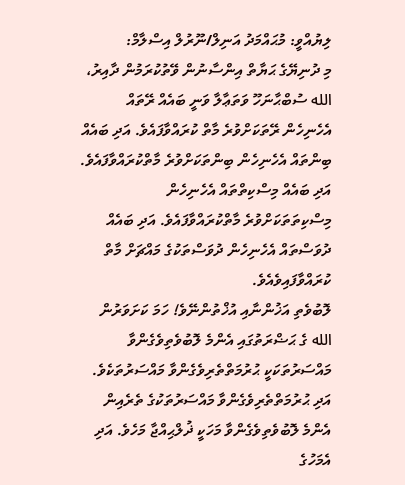ލިޔުއްވީ: މުޙައްމަދު އަނިލް/ނޫރުލް އިސްލާމް:
މި ދުނިޔޭގެ ޙަޔާތް އިންސާނުން ވޭތުކުރަމުން ދާއިރު، الله ސުބްޙާނަހޫ ވަތަޢާލާ ވަނީ ބައެއް ރޭތައް އެހެނިހެން ރޭތަކަށްވުރެ މާތް ކުރައްވާފައެވެ. އަދި ބައެއް ބިންތައް އެހެނިހެން ބިންތަކަށްވުރެ މާތްކުރައްވާފައެވެ. އަދި ބައެއް މިސްކިތްތައް އެހެނިހެން މިސްކިތަތަކަށްވުރެ މާތްކުރައްވާފައެވެ. އަދި ބައެއް ދުވަސްތައް އެހެނިހެން ދުވަސްތަކުގެ މައްޗަށް މާތް ކުރައްވާފައިވެއެވެ.
ލޮބުވެތި އަޚުންނާއި އުޚްތުންނޭވެ! ހަމަ ކަށަވަރުން الله ގެ ޙަޟްރަތުގައި އެންމެ ލޮބުވެތިވެގެންވާ މައްސަރުތަކަކީ ޙުރުމަތްތެރިވެގެންވާ މައްސަރުތަކެވެ. އަދި ޙުރުމަތްތެރިވެގެންވާ މައްސަރުތަކުގެ ތެރެއިން އެންމެ ލޮބުވެތިވެގެންވާ މަހަކީ ޛުލްޙިއްޖާ މަހެވެ. އަދި އެމަހުގެ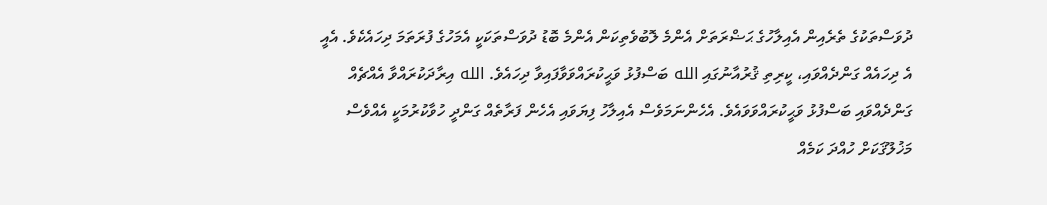ދުވަސްތަކުގެ ތެރެއިން އެއިލާހުގެ ޙަޟްރަތަށް އެންމެ ލޮބުވެތިކަން އެންމެ ބޮޑު ދުވަސްތަކަކީ އެމަހުގެ ފުރަތަމަ ދިހައެކެވެ. އެއީ އެ ދިހައެއް ގަންދެއްވައި، ކީރިތި ޤުރުއާނުގައި الله ބަސްފުޅު ވަޙީކުރައްވަވާފައިވާ ދިހައެވެ. الله އިރާދަކުރައްވާ އެއްޗެއް ގަންދެއްވައި ބަސްފުޅު ވަޙީކުރައްވަވައެވެ. އެހެންނަމަވެސް އެއިލާހު ފިޔަވައި އެހެން ފަރާތެއް ގަންދީ ހުވާކުރުމަކީ އެއްވެސް މަޚުލޫޤަކަށް ހުއްދަ ކަމެއް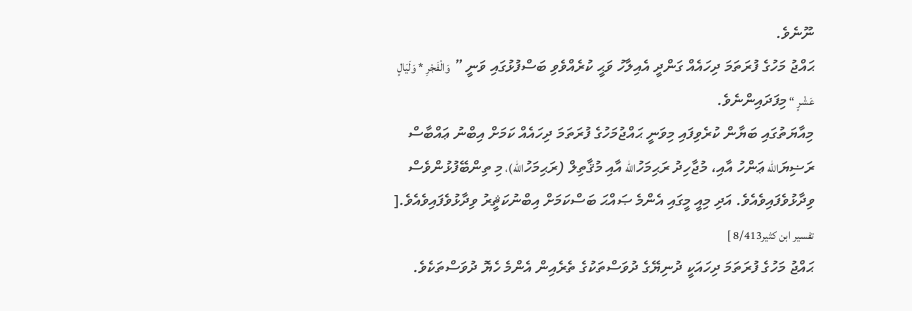ނޫނެވެ.
ޙައްޖު މަހުގެ ފުރަތަމަ ދިހައެއް ގަންދީ އެއިލާހު ވަޙީ ކުރެއްވެވި ބަސްފުޅުގައި ވަނީ ” وَالْفَجْرِ * وَلَيَالٍ عَشْرٍ “ މިފަދައިންނެވެ.
މިއާޔަތުގައި ބަޔާން ކުރެވިފައި މިވަނީ ޙައްޖުމަހުގެ ފުރަތަމަ ދިހައެއް ކަމަށް އިބްނު ޢައްބާސް ރަޟިޔަالله ޢަންހު އާއި، މުޖާހިދު ރަޙިމަހުالله އާއި މުޤާތިލް (ރަޙިމަހުالله)، މި ތިންބޭފުޅުންވެސް ވިދާޅުވެފައިވެއެވެ. އަދި މިއީ މީގައި އެންމެ ޞައްޙަ ބަސްކަމަށް އިބްނުކަޘީރު ވިދާޅުވެފައިވެއެވެ.[ تفسير ابن كثير8/413 ]
ޙައްޖު މަހުގެ ފުރަތަމަ ދިހައަކީ ދުނިޔޭގެ ދުވަސްތަކުގެ ތެރެއިން އެންމެ ހެޔޮ ދުވަސްތަކެވެ.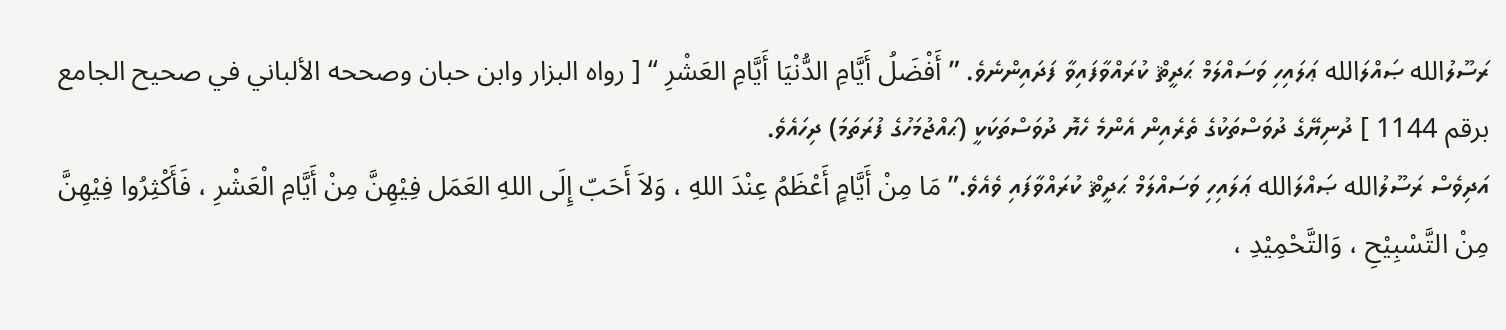ރަސޫލުالله ޞައްލަالله ޢަލައިހި ވަސައްލަމް ޙަދީޘް ކުރައްވާފައިވާ ފަދައިންނެވެ. ” أَفْضَلُ أَيَّامِ الدُّنْيَا أَيَّامِ العَشْرِ “ [ رواه البزار وابن حبان وصححه الألباني في صحيح الجامع برقم 1144 ] ދުނިޔޭގެ ދުވަސްތަކުގެ ތެރެއިން އެންމެ ހެޔޮ ދުވަސްތަކަކީ (ޙައްޖުމަހުގެ ފުރަތަމަ) ދިހައެވެ.
އަދިވެސް ރަސޫލުالله ޞައްލަالله ޢަލައިހި ވަސައްލަމް ޙަދީޘް ކުރައްވާފައި ވެއެވެ.” مَا مِنْ أَيَّامٍ أَعْظَمُ عِنْدَ اللهِ ، وَلاَ أَحَبّ إِلَى اللهِ العَمَل فِيْهِنَّ مِنْ أَيَّامِ الْعَشْرِ ، فَأَكْثِرُوا فِيْهِنَّ مِنْ التَّسْبِيْحِ ، وَالتَّحْمِيْدِ ،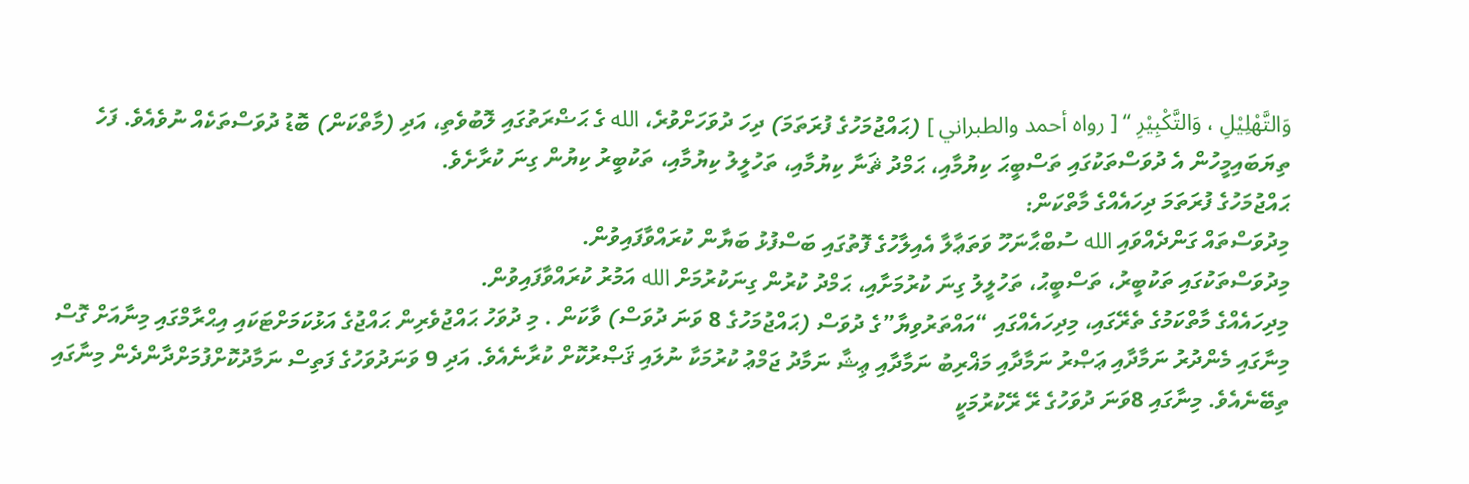وَالتَّهْلِيْلِ ، وَالتَّكْبِيْرِ “ [ رواه أحمد والطبراني ] (ޙައްޖުމަހުގެ ފުރަތަމަ) ދިހަ ދުވަހަށްވުރެ، الله ގެ ޙަޟްރަތުގައި ލޮބުވެތި، އަދި (މާތްކަން) ބޮޑު ދުވަސްތަކެއް ނުވެއެވެ. ފަހެ ތިޔަބައިމީހުން އެ ދުވަސްތަކުގައި ތަސްބީޙަ ކިޔުމާއި، ޙަމްދު ޘަނާ ކިޔުމާއި، ތަހުލީލު ކިޔުމާއި، ތަކުބީރު ކިޔުން ގިނަ ކުރާށެވެ.
ޙައްޖުމަހުގެ ފުރަތަމަ ދިހައެއްގެ މާތްކަން:
މިދުވަސްތައް ގަންދެއްވައި الله ސުބްޙާނަހޫ ވަތަޢާލާ އެއިލާހުގެ ފޮތުގައި ބަސްފުޅު ބަޔާން ކުރައްވާފައިވުން.
މިދުވަސްތަކުގައި ތަކުބީރު، ތަސްބީޙު، ތަހުލީލު ގިނަ ކުރުމަށާއި، ޙަމްދު ކުރުން ގިނަކުރުމަށް الله އަމުރު ކުރައްވާފައިވުން.
މިދިހައެއްގެ މާތްކަމުގެ ތެރޭގައި، މިދިހައެއްގައި “އައްތަރުވިޔާ”ގެ ދުވަސް (ޙައްޖުމަހުގެ 8 ވަނަ ދުވަސް) ވާކަން . މި ދުވަހު ޙައްޖުވެރިން ޙައްޖުގެ އަޅުކަމަށްޓަކައި އިޙްރާމްގައި މިނާއަށް ގޮސް މިނާގައި މެންދުރު ނަމާދާއި ޢަޞްރު ނަމާދާއި މަޣްރިބު ނަމާދާއި ޢިޝާ ނަމާދު ޖަމްޢު ކުރުމަކާ ނުލައި ޤަޞްރުކޮށް ކުރާނެއެވެ. އަދި 9 ވަނަދުވަހުގެ ފަތިސް ނަމާދުކޮށްފުމަށްދާންދެން މިނާގައި ތިބޭނެއެވެ. މިނާގައި 8ވަނަ ދުވަހުގެ ރޭ ރޭކުރުމަކީ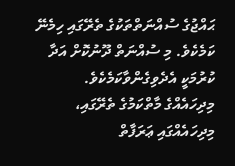ޙައްޖުގެ ސުއްނަތްތަކުގެ ތެރޭގައި ހިމެނޭ ކަމެކެވެ. މި ސުއްނަތް ދޫނުކޮށް އަދާ ކުރުމަކީ އެދެވިގެންވާކަމެކެވެ.
މިދިހައެއްގެ މާތްކަމުގެ ތެރޭގައި، މިދިހައެއްގައި ޢަރަފާތް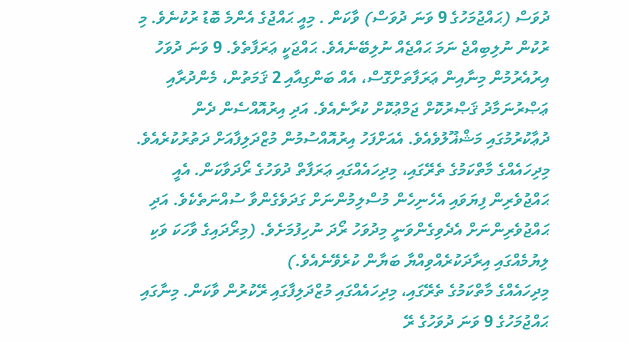ދުވަސް (ޙައްޖުމަހުގެ 9 ވަނަ ދުވަސް) ވާކަން . މިއީ ޙައްޖުގެ އެންމެ ބޮޑު ރުކުނެވެ. މި ރުކުން ނުލިބިއްޖެ ނަމަ ޙައްޖެއް ނުލިބޭނެއެވެ. ޙައްޖަކީ ޢަރަފާތެވެ. 9 ވަނަ ދުވަހު އިރުއެރުމުން މިނާއިން ޢަރަފާތަށްގޮސް، އެއް ބަންގިއާއި 2 ޤަމަތުން، މެންދުރާއި ޢަޞްރުނަމާދު ޤަޞްރުކޮށް ޖަމްޢުކޮށް ކުރާނެއެވެ. އަދި އިރުއޮއްސެން ދެން ދުޢާކުރުމުގައި މަޝްޣޫލުވެއެވެ. އެއަށްފަހު އިރުއޮއްސުމުން މުޒްދަލިފާއަށް ދަތުރުކުރެއެވެ.
މިދިހައެއްގެ މާތްކަމުގެ ތެރޭގައި، މިދިހައެއްގައި ޢަރަފާތް ދުވަހުގެ ރޯދަވާކަން. އެއީ ޙައްޖުވެރިން ފިޔަވައި އެހެނިހެން މުސްލިމުންނަށް ގަދަވެގެންވާ ސުއްނަތެކެވެ. އަދި ޙައްޖުވެރިންނަށް އެދެވިގެންވަނީ މިދުވަހު ރޯދަ ނުހިފުމަށެވެ. (މިރޯދައިގެ ވާހަކަ ވަކި ލިޔުމެއްގައި އިރާދަކުރެއްވިއްޔާ ބަޔާން ކުރެވޭނެއެވެ.)
މިދިހައެއްގެ މާތްކަމުގެ ތެރޭގައި، މިދިހައެއްގައި މުޒްދަލިފާގައި ރޭކުރުން ވާކަން. މިނާގައި ޙައްޖުމަހުގެ 9 ވަނަ ދުވަހުގެ ރޭ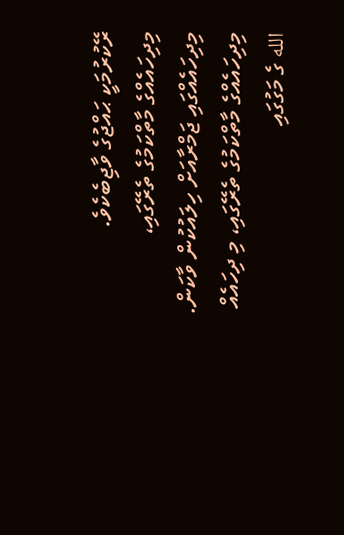ރޭކުރުމަކީ ޙައްޖުގެ ވާޖިބެކެވެ.
މިދިހައެއްގެ މާތްކަމުގެ ތެރޭގައި، މިދިހައެއްގައި ޖަމްރާއަށް ހިލައުކުން ވާކަން.
މިދިހައެއްގެ މާތްކަމުގެ ތެރޭގައި، މި ދިހައެއް الله ގެ މަގުގައި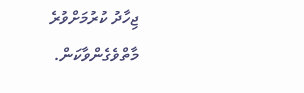ޖިހާދު ކުރުމަށްވުރެ މާތްވެގެންވާކަން.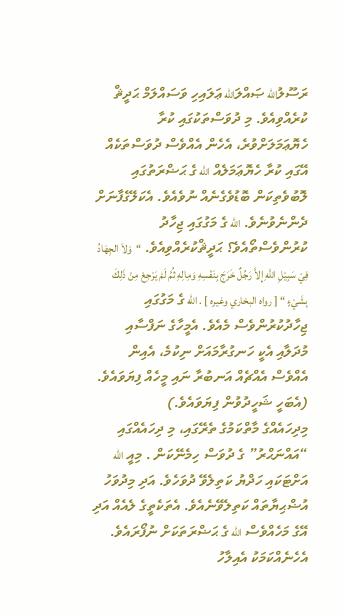ރަސޫލުالله ޞައްލަالله ޢަލައިހި ވަސައްލަމް ޙަދީޘް ކުރެއްވިއެވެ. މި ދުވަސްތަކުގައި ކުރާ ހެޔޮޢަމަލަށްވުރެ، އެހެން އެއްވެސް ދުވަސްތަކެއް އޭގައި ކުރާ ހެޔޮޢަމަލެއް الله ގެ ޙަޟްރަތުގައި ލޮބުވެތިކަން ބޮޑުވެގެނެއް ނުވެއެވެ. އެކަލޭގެފާނަށް ދެންނެވުނެވެ. الله ގެ މަގުގައި ޖިހާދު ކުރުންވެސްތޯއެވެ؟ ޙަދީޘްކުރެއްވިއެވެ. “وَلاَ الجِهَادُ فِيْ سَبِيْلِ اللهِ إِلاَّ رَجُلٌ خَرَجَ بِنَفْسِهِ وَمِالِهِ ثُمَّ لَمْ يَرْجِعْ مِنْ ذَلِكَ بِشَيْءٍ “ [ رواه البخاري وغيره ] . الله ގެ މަގުގައި ޖިހާދުކުރުންވެސް މެއެވެ. އެމީހާގެ ނަފްސާއި މުދަލާއި އެކީ ހަނގުރާމައަށް ނިކުމެ، އެއިން އެއްވެސް އެއްޗެއް އަނބުރާ ނައި މީހެއް ފިޔަވައެވެ. (އެބަހީ ޝަހީދުވުން ފިޔަވައެވެ.)
މިދިހައެއްގެ މާތްކަމުގެ ތެރޭގައި، މި ދިހައެއްގައި “އައްނަޙްރު” ގެ ދުވަސް ހިމެނޭކަން . މިއީ الله އަށްޓަކައި ހަދްޔު ކަތިލެވޭ ދުވަހެވެ. އަދި މިދުވަހު އުޟްޙިޔާތައް ކަތިލެވޭނެއެވެ. އެތަކެތީގެ ލެއެއް އަދި އޭގެ މަހެއްވެސް الله ގެ ޙަޟްރަތަކަށް ނުފޯރައެވެ. އެހެނެއްކަމަކު އެއިލާހު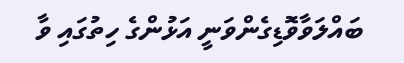ބައްލަވާވޮޑިގެންވަނީ އަޅުންގެ ހިތުގައި ވާ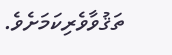ތަޤުވާވެރިކަމަށެވެ.